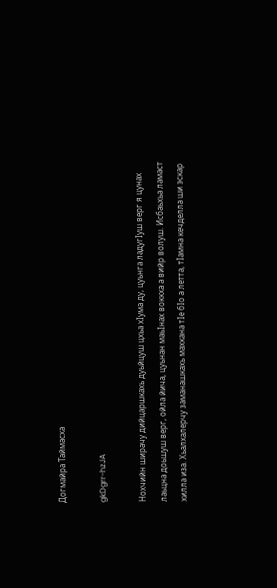Догмайра Таймасха

gkDgrr-hzJA

Нохчийн ширачу дийцаршкахь дуьйцуш цхьа хӀума ду, цуьнга ладугӀуш верг я цунах лаьцна доьшуш верг, ойла йича, цуьнан маьӀнах воккха а вийр волуш. Исбаьхьа ламаст хилла иза. Хьалхалерчу заманашкахь махкана тӀе бӀо а летта, тӀамна кечделла ши эскар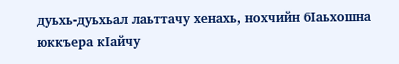дуьхь-дуьхьал лаьттачу хенахь, нохчийн бӀаьхошна юккъера кӀайчу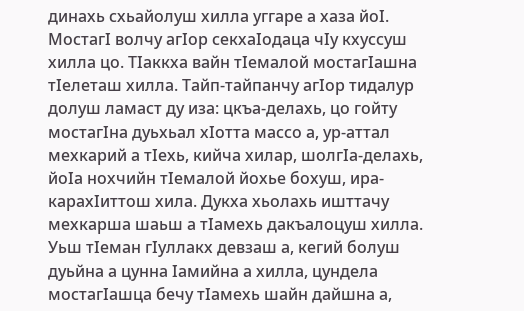динахь схьайолуш хилла уггаре а хаза йоӀ. МостагӀ волчу агӀор секхаӀодаца чӀу кхуссуш хилла цо. ТӀаккха вайн тӀемалой мостагӀашна тӀелеташ хилла. Тайп-тайпанчу агӀор тидалур долуш ламаст ду иза: цкъа-делахь, цо гойту мостагӀна дуьхьал хӀотта массо а, ур-аттал мехкарий а тӀехь, кийча хилар, шолгӀа-делахь, йоӀа нохчийн тӀемалой йохье бохуш, ира-карахӀиттош хила. Дукха хьолахь ишттачу мехкарша шаьш а тӀамехь дакъалоцуш хилла. Уьш тIеман гӀуллакх девзаш а, кегий болуш дуьйна а цунна Ӏамийна а хилла, цундела мостагӀашца бечу тӀамехь шайн дайшна а,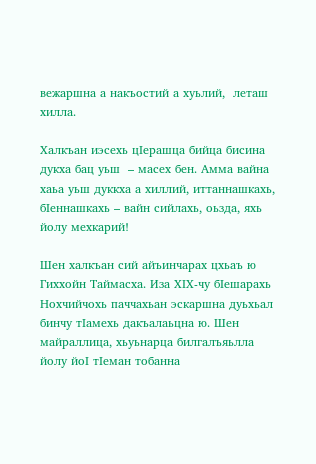вежаршна а накъостий а хуьлий,  леташ хилла.

Халкъан иэсехь цӀерашца бийца бисина дукха бац уьш  – масех бен. Амма вайна хаьа уьш дуккха а хиллий, иттаннашкахь, бӀеннашкахь – вайн сийлахь, оьзда, яхь йолу мехкарий!

Шен халкъан сий айъинчарах цхьаъ ю Гиххойн Таймасха. Иза ХIХ-чу бӀешарахь Нохчийчохь паччахьан эскаршна дуьхьал бинчу тӀамехь дакъалаьцна ю. Шен майраллица, хьуьнарца билгалъяьлла йолу йоӀ тӀеман тобанна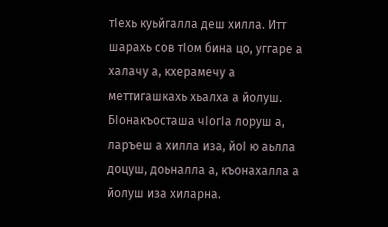тӀехь куьйгалла деш хилла. Итт шарахь сов тӀом бина цо, уггаре а халачу а, кхерамечу а меттигашкахь хьалха а йолуш. БӀонакъосташа чӀогӀа лоруш а, ларъеш а хилла иза, йоӀ ю аьлла доцуш, доьналла а, къонахалла а йолуш иза хиларна.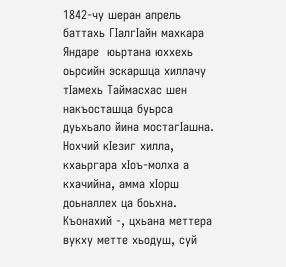1842-чу шеран апрель баттахь ГӀалгӀайн махкара Яндаре  юьртана юххехь оьрсийн эскаршца хиллачу тӀамехь Таймасхас шен накъосташца буьрса дуьхьало йина мостагӀашна. Нохчий кӀезиг хилла, кхаьргара хӀоъ-молха а кхачийна, амма хӀорш доьналлех ца боьхна. Къонахий -, цхьана меттера вукху метте хьодуш, суй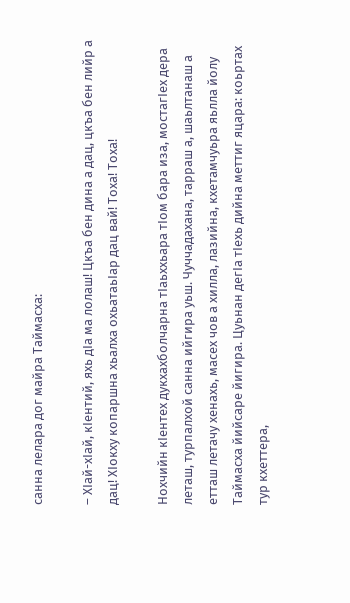санна лелара дог майра Таймасха:

– ХӀай-хӀай, кӀентий, яхь дӀа ма лолаш! Цкъа бен дина а дац, цкъа бен лийр а дац! ХӀокху копаршна хьалха охьатаьӀар дац вай! Тоха! Тоха!

Нохчийн кӀентех дукхахболчарна тӀаьххьара тӀом бара иза, мостагӀех дера леташ, турпалхой санна ийгира уьш. Чуччадахана, тарраш а, шаьлтанаш а етташ летачу хенахь, масех чов а хилла, лазийна, кхетамчуьра яьлла йолу Таймасха йийсаре йигира. Цуьнан дегӀа тӀехь дийна меттиг яцара: коьртах тур кхеттера,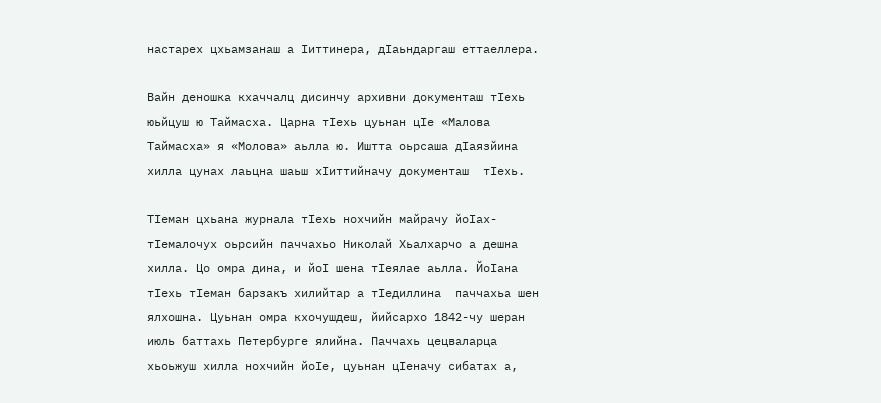настарех цхьамзанаш а Ӏиттинера, дӀаьндаргаш еттаеллера.

Вайн деношка кхаччалц дисинчу архивни документаш тӀехь юьйцуш ю Таймасха. Царна тӀехь цуьнан цӀе «Малова Таймасха» я «Молова» аьлла ю. Иштта оьрсаша дӀаязйина хилла цунах лаьцна шаьш хӀиттийначу документаш  тӀехь.

ТӀеман цхьана журнала тӀехь нохчийн майрачу йоӀах-тӀемалочух оьрсийн паччахьо Николай Хьалхарчо а дешна хилла. Цо омра дина, и йоӀ шена тӀеялае аьлла. ЙоӀана тӀехь тӀеман барзакъ хилийтар а тӀедиллина  паччахьа шен ялхошна. Цуьнан омра кхочушдеш, йийсархо 1842-чу шеран июль баттахь Петербурге ялийна. Паччахь цецваларца хьоьжуш хилла нохчийн йоӀе, цуьнан цӀеначу сибатах а,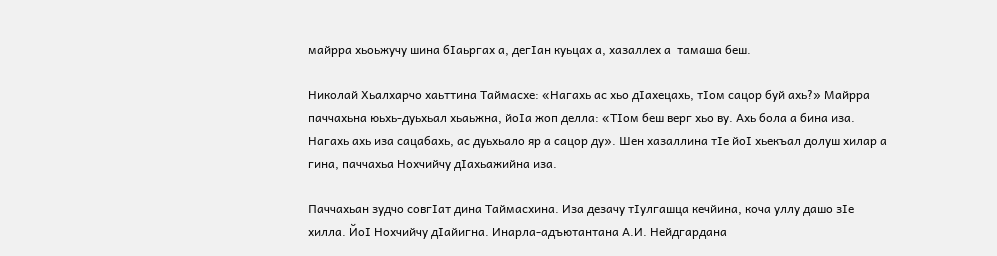майрра хьоьжучу шина бӀаьргах а, дегӀан куьцах а, хазаллех а  тамаша беш.

Николай Хьалхарчо хаьттина Таймасхе: «Нагахь ас хьо дӀахецахь, тӀом сацор буй ахь?» Майрра паччахьна юьхь-дуьхьал хьаьжна, йоӀа жоп делла: «ТӀом беш верг хьо ву. Ахь бола а бина иза. Нагахь ахь иза сацабахь, ас дуьхьало яр а сацор ду». Шен хазаллина тӀе йоӀ хьекъал долуш хилар а гина, паччахьа Нохчийчу дӀахьажийна иза.

Паччахьан зудчо совгӀат дина Таймасхина. Иза дезачу тӀулгашца кечйина, коча уллу дашо зӀе хилла. ЙоӀ Нохчийчу дӀайигна. Инарла-адъютантана А.И. Нейдгардана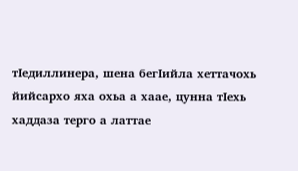тӀедиллинера, шена бегӀийла хеттачохь йийсархо яха охьа а хаае, цунна тӀехь хаддаза терго а латтае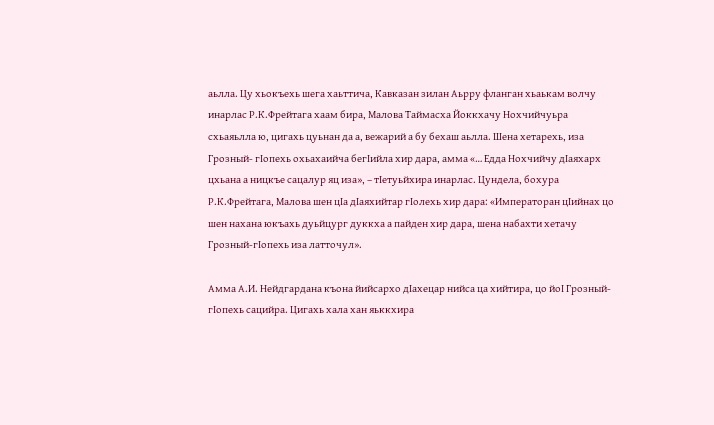аьлла. Цу хьокъехь шега хаьттича, Кавказан зилан Аьрру фланган хьаькам волчу инарлас Р.К.Фрейтага хаам бира, Малова Таймасха Йоккхачу Нохчийчуьра схьаяьлла ю, цигахь цуьнан да а, вежарий а бу бехаш аьлла. Шена хетарехь, иза Грозный- гӀопехь охьахаийча бегӀийла хир дара, амма «… Едда Нохчийчу дIаяхарх  цхьана а ницкъе сацалур яц иза», – тӀетуьйхира инарлас. Цундела, бохура Р.К.Фрейтага, Малова шен цӀа дӀаяхийтар гӀолехь хир дара: «Императоран цӀийнах цо шен нахана юкъахь дуьйцург дуккха а пайден хир дара, шена набахти хетачу Грозный-гӀопехь иза латточул».

Амма А.И. Нейдгардана къона йийсархо дӀахецар нийса ца хийтира, цо йоӀ Грозный-гӀопехь сацийра. Цигахь хала хан яьккхира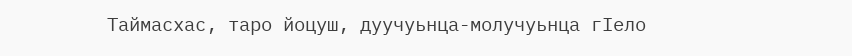Таймасхас, таро йоцуш, дуучуьнца-молучуьнца гӀело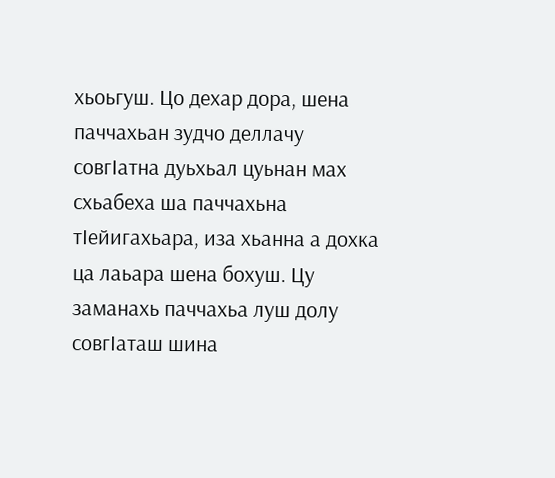хьоьгуш. Цо дехар дора, шена паччахьан зудчо деллачу совгӀатна дуьхьал цуьнан мах схьабеха ша паччахьна тӀейигахьара, иза хьанна а дохка ца лаьара шена бохуш. Цу заманахь паччахьа луш долу совгӀаташ шина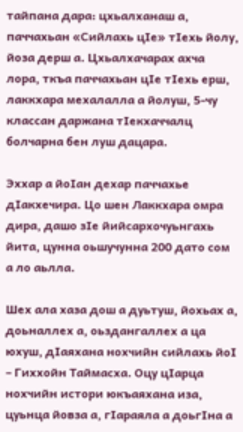тайпана дара: цхьалханаш а, паччахьан «Сийлахь цӀе» тӀехь йолу, йоза дерш а. Цхьалхачарах ахча лора, ткъа паччахьан цӀе тӀехь ерш, лаккхара мехалалла а йолуш, 5-чу классан даржана тӀекхаччалц болчарна бен луш дацара.

Эххар а йоӀан дехар паччахье дӀакхечира. Цо шен Лаккхара омра дира, дашо зӀе йийсархочуьнгахь йита, цунна оьшучунна 200 дато сом а ло аьлла.

Шех ала хаза дош а дуьтуш, йохьах а, доьналлех а, оьздангаллех а ца юхуш, дӀаяхана нохчийн сийлахь йоӀ  – Гиххойн Таймасха. Оцу цӀарца нохчийн истори юкъаяхана иза, цуьнца йовза а, гӀараяла а доьгӀна а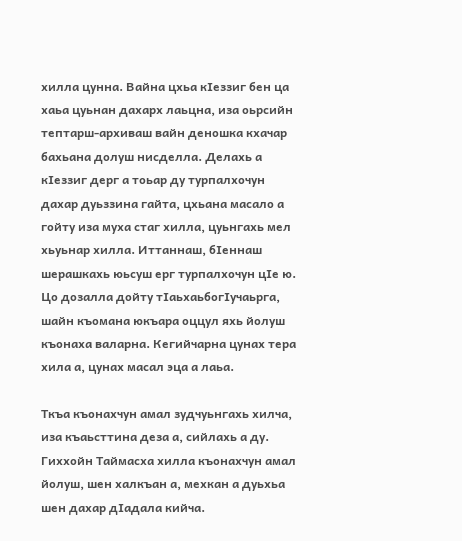хилла цунна. Вайна цхьа кӀеззиг бен ца хаьа цуьнан дахарх лаьцна, иза оьрсийн тептарш-архиваш вайн деношка кхачар бахьана долуш нисделла. Делахь а кӀеззиг дерг а тоьар ду турпалхочун дахар дуьззина гайта, цхьана масало а гойту иза муха стаг хилла, цуьнгахь мел хьуьнар хилла. Иттаннаш, бӀеннаш шерашкахь юьсуш ерг турпалхочун цӀе ю. Цо дозалла дойту тӀаьхаьбогӀучаьрга, шайн къомана юкъара оццул яхь йолуш къонаха валарна. Кегийчарна цунах тера хила а, цунах масал эца а лаьа.

Ткъа къонахчун амал зудчуьнгахь хилча, иза къаьсттина деза а, сийлахь а ду. Гиххойн Таймасха хилла къонахчун амал йолуш, шен халкъан а, мехкан а дуьхьа шен дахар дӀадала кийча.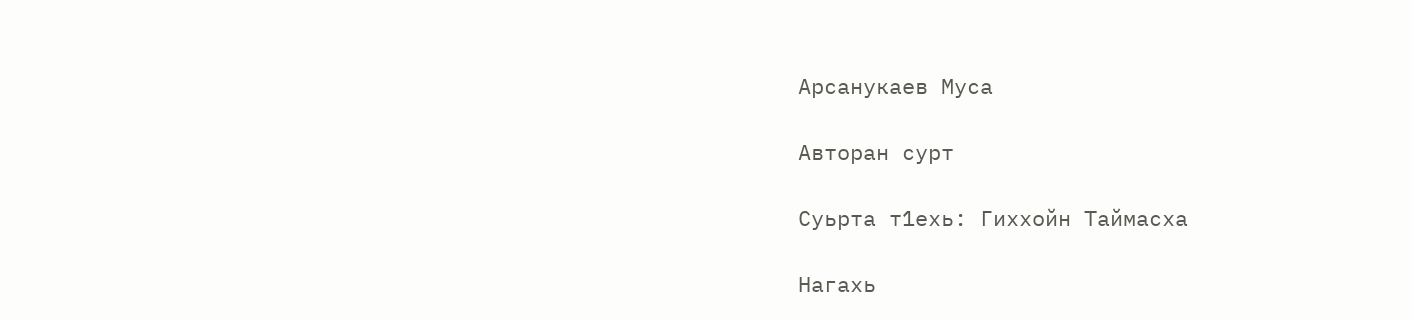Арсанукаев Муса

Авторан сурт

Суьрта т1ехь: Гиххойн Таймасха

Нагахь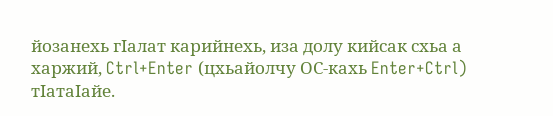йозанехь гIалат карийнехь, иза долу кийсак схьа а харжий, Ctrl+Enter (цхьайолчу ОС-кахь Enter+Ctrl) тIатаIайе.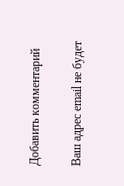Добавить комментарий

Ваш адрес email не будет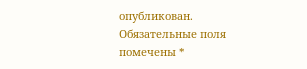опубликован. Обязательные поля помечены *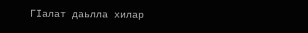ГIалат даьлла хилар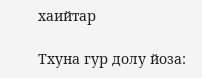хаийтар

Тхуна гур долу йоза: